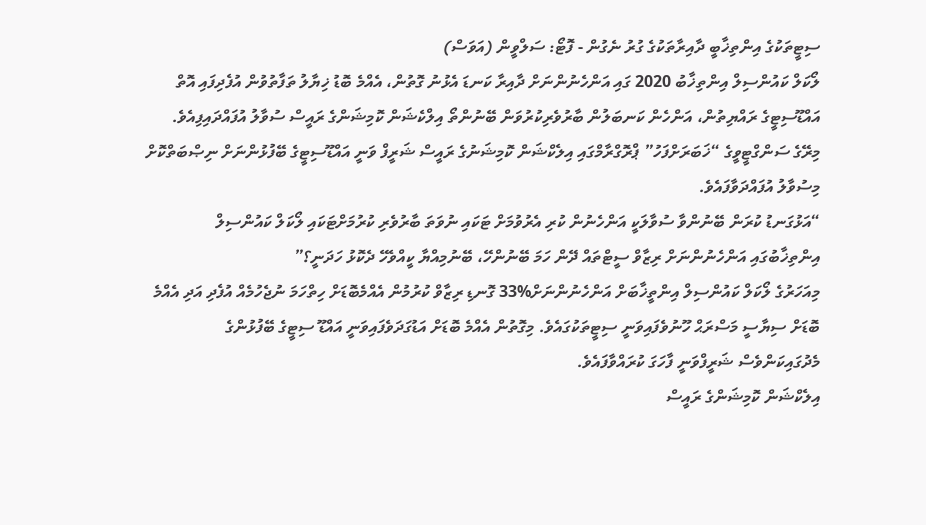ސިޓީތަކުގެ އިންތިޚާބީ ދާއިރާތަކުގެ ގުރު ނެގުން - ފޮޓޯ: ސަލްވީން (އަވަސް)
ލޯކަލް ކައުންސިލް އިންތިޚާބު 2020 ގައި އަންހެނުންނަށް ދާއިރާ ކަނޑަ އެޅުނު ގޮތުން، އެއްމެ ބޮޑު ޚިޔާލު ތަފާތުވުން އުފެދިފައި އޮތް އައްޑޫސިޓީގެ ރައްޔިތުން، އަންހެން ކަނބަލުން ބާރުވެރިކުރުވަން ބޭނުންތޯ އިލްކެޝަން ކޮމިޝަންގެ ރައީސް ސުވާލު އުފައްދައިފިއެވެ.
މިރޭގެ ސަންގްޓީވީގެ “ޚަބަރަށްފަހު” ޕްރޮގްރާމްގައި އިލެކްޝަން ކޮމިޝަނުގެ ރައީސް ޝަރީފް ވަނީ އައްޑޫސިޓީގެ ބޭފުޅުންނަށް ނިޞްބަތްކޮށް މިސުވާލު އުފައްދަވާފައެވެ.
“އަޅުގަނޑު ކުރަން ބޭނުންވާ ސުވާލަކީ އަންހެނުން ކުރި އެރުވުމަށް ޓަކައި ނުވަތަ ބާރުވެރި ކުރުމަށްޓަކައި ލޯކަލް ކައުންސިލް އިންތިޚާބުގައި އަންހެނުންނަށް ރިޒާވް ސީޓްތައް ދޭން ހަމަ ބޭނުންހޭ، ބޭނުމިއްޔާ ކީއްވެހޭ ދެކޮޅު ހަދަނީ؟”
މިއަހަރުގެ ލޯކަލް ކައުންސިލް އިންތީޚާބަށް އަންހެނުންނަށް%33 ގޮނޑި ރިޒާވް ކުރުމުން އެއްމެބޮޑަށް ހިތްހަމަ ނުޖެހުމެއް އުފެދި އަދި އެއްމެ ބޮޑަށް ސިޔާސީ މަސްރަޙް ހޫނުވެފައިވަނީ ސިޓީތަކުގައެވެ. މިގޮތުން އެއްމެ ބޮޑަށް އަޑުގަދަވެފައިވަނީ އައްޑޫ ސިޓީގެ ބޭފުޅުންގެ މެދުގައިކަންވެސް ޝަރީފްވަނީ ފާހަގަ ކުރައްވާފައެވެ.
އިލެކްޝަން ކޮމިޝަންގެ ރައީސް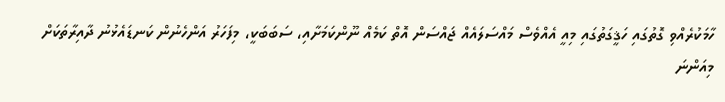ހާމަކުރެއްވި ގޮތުގައި ހަޤީގަތުގައި މިއީ އެއްވެސް މައްސަލައެއް ޖައްސަން އޮތް ކަމެއް ނޫންކަމަށާއި، ސަބަބަކީ، މިފަހަރު އަންހެނުން ކަނޑައެޅުނު ދާއިރާތަކަށް މިއަންނަ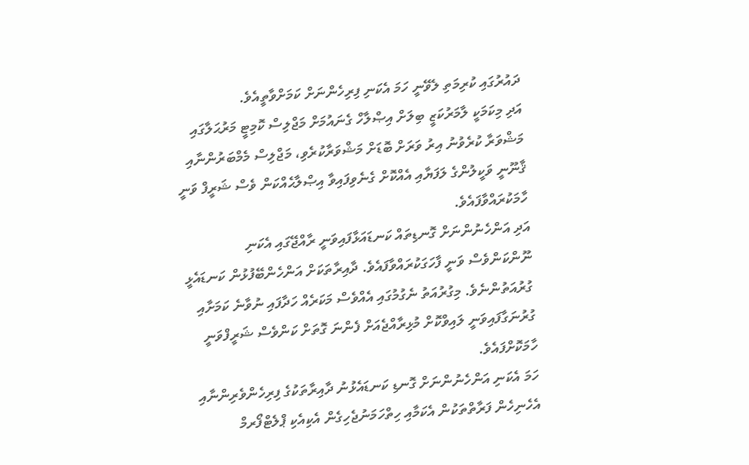ދައުރުގައި ކުރިމަތި ލެވޭނީ ހަމަ އެކަނި ފިރިހެންނަށް ކަމަށްވާތީއެވެ.
އަދި މިކަމަކީ ލާމަރުކަޒީ ބިލަށް އިޞްލާހް ގެނައުމަށް މަޖްލިސް ކޮމިޓީ މަރުޙަލާގައި މަޝްވަރާ ކުރެވުނު އިރު ވަރަށް ބޮޑަށް މަޝްވަރާކުރެވި، މަޖްލިސް މެމްބަރުންނާއި ޤާނޫނީ ވަކީލުންގެ ލަފަޔާއި އެއްކޮށް ގެނެވިފައިވާ އިޞްލާޙެއްކަން ވެސް ޝަރީފް ވަނީ ހާމަކުރައްވާފައެވެ.
އަދި އަންހެނުންނަށް ގޮނޑިތައް ކަނޑައަޅާފައިވަނީ ރާއްޖޭގައި އެކަނި ނޫންކަންވެސް ވަނީ ފާހަގަކުރައްވާފައެވެ. ދާއިރާތަކަށް އަންހެންބޭފުޅުން ކަނޑައެޅީ ގުރުއަތުންނެވެ. މިގުރުއަތު ނެގުމުގައި އެއްވެސް މަކަރެއް ހަދާފައި ނުވާނެ ކަމަށާއި ގުރުނަގާފައިވަނީ ލައިވްކޮށް މުޅިރާއްޖެއަށް ފެންނަ ގޮތަށް ކަންވެސް ޝަރީފްވަނީ ހާމަކޮށްފައެވެ.
ހަމަ އެކަނި އަންހެނުންނަށް ގޮނޑި ކަނޑައެޅުނު ދާއިރާތަކުގެ ފިރިހެންވެރިންނާއި އެހެނިހެން ފަރާތްތަކުން އެކަމާއި ހިތްހަމަނުޖެހިގެން އެކިއެކި ޕްލެޓްފޯރމް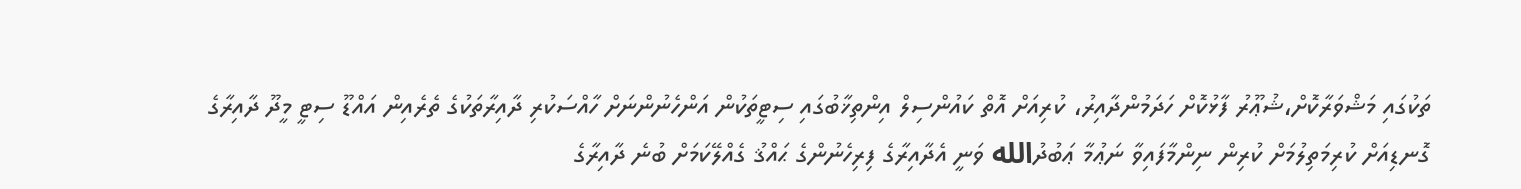ތަކުގައި މަޝްވަރާކޮށް،ޝުޢޫރު ފާޅުކޮށް ހަދަމުންދާއިރު، ކުރިއަށް އޮތް ކައުންސިލް އިންތިޚާބުގައި ސިޓީތަކުން އަންހެނުންނަށް ހާއްސަކުރި ދާއިރާތަކުގެ ތެރެއިން އައްޑޫ ސިޓީ މީދޫ ދާއިރާގެ ގޮނޑިއަށް ކުރިމަތިލުމަށް ކުރިން ނިންމާފައިވާ ނަޢުމާ ޢަބުދުالله ވަނީ އެދާއިރާގެ ފިރިހެނުންގެ ޙައްޤު ގެއްލޭކަމަށް ބުނެ ދާއިރާގެ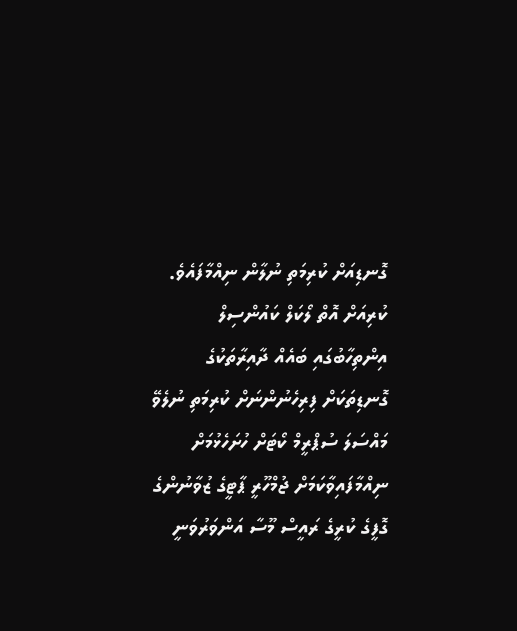ގޮނޑިއަށް ކުރިމަތި ނުލާން ނިއްމާފައެވެ.
ކުރިއަށް އޮތް ލޯކަލް ކައުންސިލް އިންތިހާބުގައި ބައެއް ދާއިރާތަކުގެ ގޮނޑިތަކަށް ފިރިހެނުންނަށް ކުރިމަތި ނުލެވޭ މައްސަލަ ސުޕްރީމް ކޯޓަށް ހުށަހެޅުމަށް ނިއްމާފައިވާކަމަށް ޖުމްހޫރީ ޕާޓީގެ ޒުވާނުންގެ ގޮފީގެ ކުރީގެ ރައީސް މޫސާ އަންވަރުވަނީ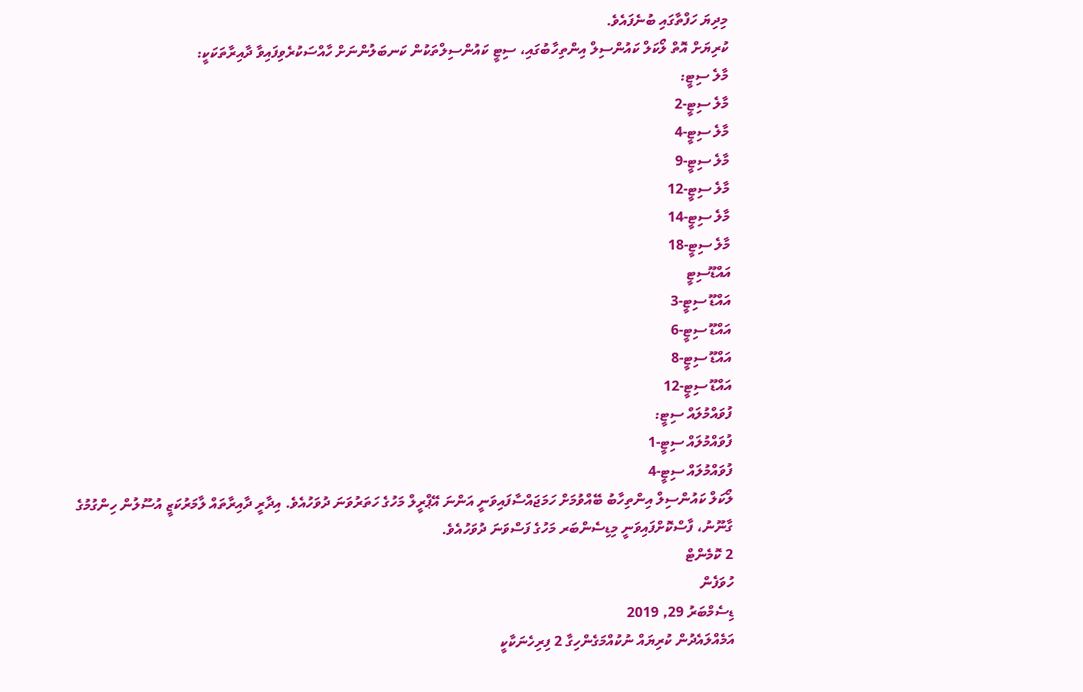މިދިޔަ ހަފްތާގައި ބުނެފައެވެ.
ކުރިޔަށް އޮތް ލޯކަލް ކައުންސިލް އިންތިހާބުގައި، ސިޓީ ކައުންސިލްތަކުން ކަނބަލުންނަށް ހާއްސަކުރެވިފައިވާ ދާއިރާތަކަކީ:
މާލެ ސިޓީ:
މާލެ ސިޓީ-2
މާލެ ސިޓީ-4
މާލެ ސިޓީ-9
މާލެ ސިޓީ-12
މާލެ ސިޓީ-14
މާލެ ސިޓީ-18
އައްޑޫސިޓީ
އައްޑޫ ސިޓީ-3
އައްޑޫ ސިޓީ-6
އައްޑޫ ސިޓީ-8
އައްޑޫ ސިޓީ-12
ފުވައްމުލައް ސިޓީ:
ފުވައްމުލައް ސިޓީ-1
ފުވައްމުލައް ސިޓީ-4
ލޯކަލް ކައުންސިލް އިންތިހާބު ބޭއްވުމަށް ހަމަޖައްސާފައިވަނީ އަންނަ އޭޕްރީލް މަހުގެ ހަތަރުވަނަ ދުވަހުއެވެ. އިދާރީ ދާއިރާތައް ލާމަރުކަޒީ އުސޫލުން ހިންގުމުގެ ގާނޫނު، ފާސްކޮށްފައިވަނީ މިޑިސެންބަރ މަހުގެ ފަސްވަނަ ދުވަހުއެވެ.
2 ކޮމެންޓް
ހުވަފެން
ޑިސެމްބަރު 29, 2019
އަމެއްލައެދުން ކުރިޔައް ނުކުއްމަގެންހިގާ 2 ފިރިހެނަކާކީ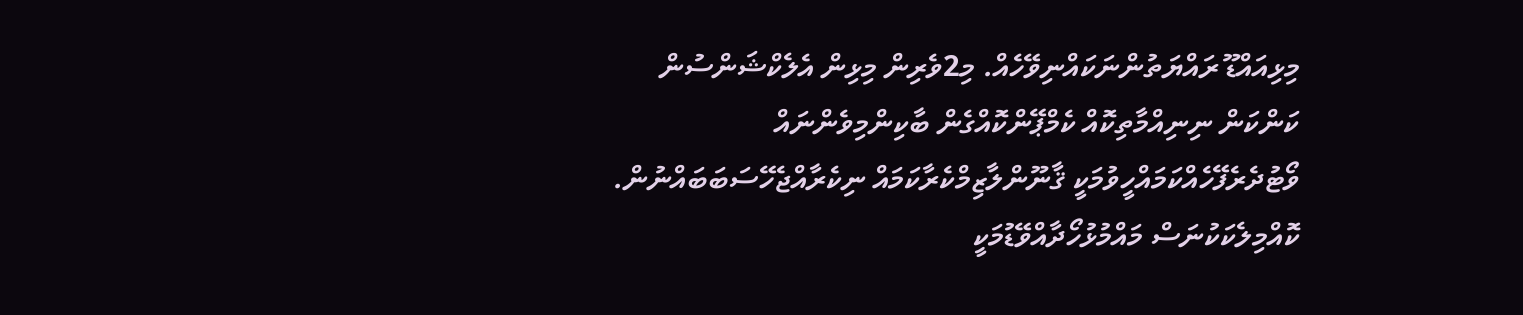މިޅިއައްޑޫ ރައްޔަތުންނަކައްނިވޭހެއް. މި2ވެރިން މިޅިން އެލެކްޝަންސުން ކަންކަން ނިނިއްމާތިކޮއް ކެމްޕޭންކޮއްގެން ބާކިންމިވެންނައް ވޯޓުދެރެފޭހެއްކަމައްހީވުމަކީ ޤާނޫންލާޒިމްކެރާކަމައް ނިކެރާއްޖެހޭސަބަބައްނުން. ކޮއްމިލެކަކުނަސް މައްމުޅުހޯދާއްވޭޑުމަކީ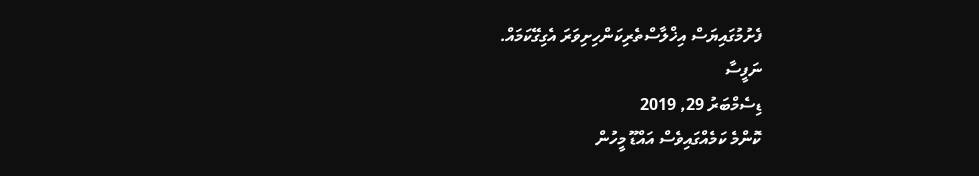ފެށުމުގައިޔަސް އިޚްލާސްތެރިކަންހިށިވަރަ އެގިގޭކަމައް.
ނަފީސާ
ޑިސެމްބަރު 29, 2019
ކޮންމެ ކަމެއްގައިވެސް އައްޑޫ މީހުން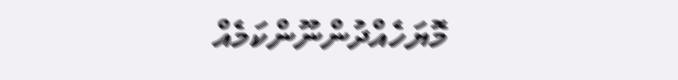މޮޔަހެއްދުންނޫންކަމެއް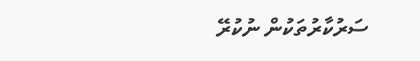ސަރުކާރުތަކުން ނުކުރޭ